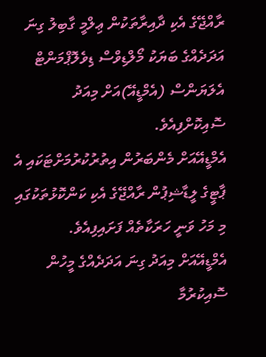ރާއްޖޭގެ އެކި ދާއިރާތަކުން ޢިލްމީ ގާބިލު ގިނަ އަދަދެއްގެ ބަޔަކު މޯލްޑިވްސް ޑިވެލޮޕްމަންޓް އެލަޔަންސް (އެމްޑީއޭ)އަށް މިއަދު ސޮއިކޮށްފިއެވެ.
އެމްޑީއޭއަށް މެންބަރުން އިތުރުކުރުމަށްޓަކައި އެ ޕާޓީގެ ލީޑާޝިޕުން ރާއްޖޭގެ އެކި ކަންކޮޅުތަކުގައި މި މަހު ވަނީ ހަރަކާތެއް ފަށައިފިއެވެ.
އެމްޑީއޭއަށް މިއަދު ގިނަ އަދަދެއްގެ މީހުން ސޮއިކުރުމާ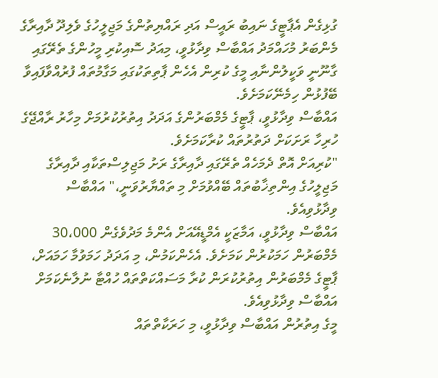ގުޅިގެން އެޕާޓީގެ ނައިބު ރައީސް އަދި ރައްޔިތުންގެ މަޖިލީހުގެ ވެލިދޫ ދާއިރާގެ މެންބަރު މުހައްމަދު އައްބާސް ވިދާޅުވީ، މިއަދު ސޮއިކުރި މީހުންގެ ތެރޭގައި ގާނޫނީ ވަކީލުންނާއި މީގެ ކުރިން އެހެން ޕާތިތަކުގައި މަގާމުތައް ފުރުއްވާފައިވާ ބޭފުޅުން ހިމެނޭކަމަށެވެ.
އައްބާސް ވިދާޅުވީ، ޕާޓީގެ މެމްބަރުންގެ އަދަދު އިތުރުކުރުމަށް މިހާރު ރާއްޖޭގެ ހުރިހާ ރަށަކަށް ދަތުރުތައް ކުރާކަމަށެވެ.
"ކުރިއަށް އޮތް ދެމަހެއް ތެރޭގައި ދާއިރާގެ ރަށު މަޖިލިސްތަކާއި ދާއިރާގެ މަޖިލީހުގެ އިންތިޚާބުތައް ބޭއްވުމަށް މި ތައްޔާރުވަނީ،" އައްބާސް ވިދާޅުވިއެވެ.
އައްބާސް ވިދާޅުވީ، އަމާޒަކީ އެމްޑީއޭއަށް އެންމެ މަދުވެގެން 30،000 މެމްބަރުން ހަމަކުރުން ކަމަށެވެ. އެހެންކަމުން، މި އަދަދު ހަމަވުމާ ހަމައަށް، ޕާޓީގެ މެމްބަރުން އިތުރުކުރަން ކުރާ މަސައްކަތްތައް ހުއްޓާ ނުލާނެކަމަށް އައްބާސް ވިދާޅުވިއެވެ.
މީގެ އިތުރުން އައްބާސް ވިދާޅުވީ، މި ހަރަކާތްތައް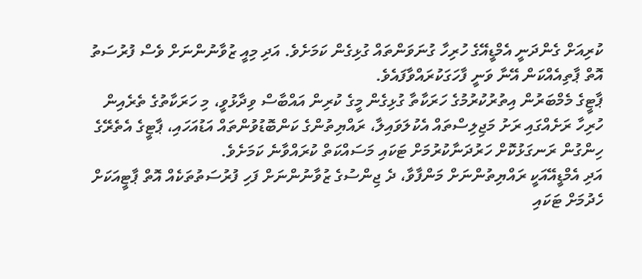ކުރިއަށް ގެންދަނީ އެމްޑީއޭގެ ހުރިހާ ގުނަވަންތައް ގުޅިގެން ކަމަށެވެ. އަދި މިއީ ޒުވާނުންނަށް ވެސް ފުރުސަތު އޮތް ޕާތިއެއްކަން އޭނާ ވަނީ ފާހަގަކުރައްވާފައެވެ.
ޕާޓީގެ މެމްބަރުން އިތުރުކުރުމުގެ ހަރަކާތާ ގުޅިގެން މީގެ ކުރިން އައްބާސް ވިދާޅުވީ، މި ހަރަކާތުގެ ތެރެއިން ހުރިހާ ރަށެއްގައި ރަށު މަޖިލިސްތައް އެކުލަވައިލާ، ރައްޔިތުންގެ ކަންބޮޑުވުންތައް އަޑުއަހައި، ޕާޓީގެ އެތެރޭގެ ހިންގުން ރަނގަޅުކޮށް ހަރުދަނާކުރުމަށް ޓަކައި މަސައްކަތް ކުރައްވާނެ ކަމަށެވެ.
އަދި އެމްޑީއޭއަކީ ރައްޔިތުންނަށް މަންފާވާ، ދެ ޖިންސުގެ ޒުވާނުންނަށް ފަހި ފުރުސަތުތަކެއް އޮތް ޕާޓީއަކަށް ހެދުމަށް ޓަކައި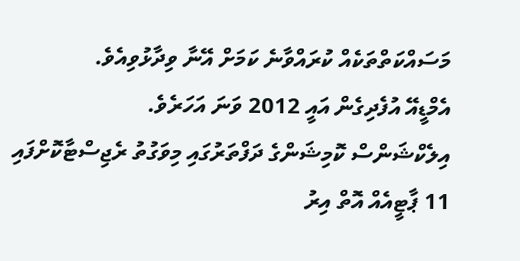މަސައްކަތްތަކެއް ކުރައްވާނެ ކަމަށް އޭނާ ވިދާޅުވިއެވެ.
އެމްޑީއޭ އުފެދިގެން އައީ 2012 ވަނަ އަހަރެވެ.
އިލެކްޝަންސް ކޮމިޝަންގެ ދަފްތަރުގައި މިވަގުތު ރެޖިސްޓާކޮށްފައި 11 ޕާޓީއެއް އޮތް އިރު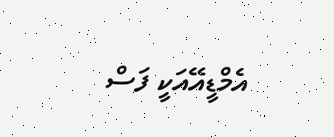އެމްޑީއޭއަކީ ފަސް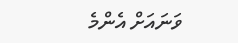ވަނައަށް އެންމެ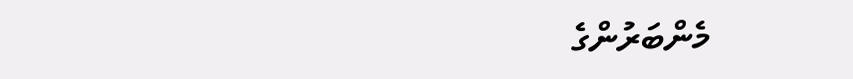މެންބަރުންގެ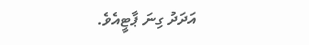އަދަދު ގިނަ ޕާޓީއެވެ.